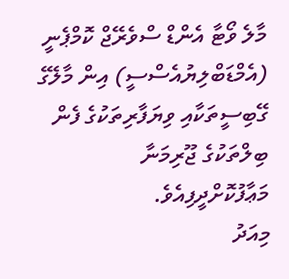މާލެ ވޯޓާ އެންޑް ސްވެރޭޖް ކޮމްޕެނީ (އެމްޑަބްލިޔުއެސްސީ) އިން މާލޭގެ ގޭބިސީތަކާއި ވިޔަފާރިތަކުގެ ފެން ބިލްތަކުގެ ޖޫރިމަނާ މަޢާފުކޮށްދީފިއެވެ.
މިއަދު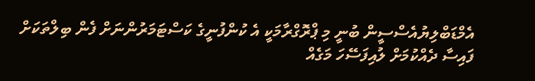އެމްޑަބްލިޔުއެސްސީން ބުނީ މި ޕްރޮގްރާމަކީ އެ ކުންފުނީގެ ކަސްޓަމަރުންނަށް ފެން ބިލްތަކަށް ފައިސާ ދެއްކުމަށް ލުއިފަސޭހަ މަގެއް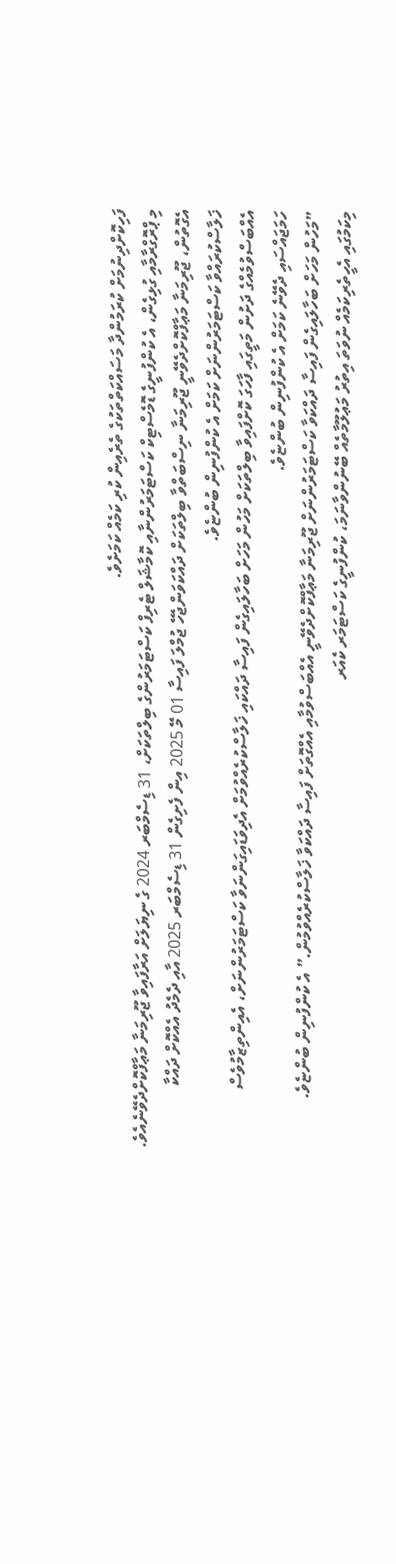ފަހިކޮށްދިނުމަށް ކުރަމުންދާ މަސައްކަތްތަކުގެ ތެރެއިން ކުރި ކަމެއް ކަމަށެވެ.
މި ޕްރޮގްރާމާއި ގުޅިގެން، އެ ކުންފުނީގެ ޑޮމެސްޓިކް ކަސްޓަމަރުންނާއި ކޮމާޝަލް ޓެރިފް ކަސްޓަމަރުންގެ ބިލްތަކަށް، 31 ޑިސެމްބަރ 2024 ގެ ނިޔަލަށް އަރާފައިވާ ޖޫރިމަނާ މަޢާފްކޮށްދެވޭނެއެވެ. އެގޮތުން، ޖޫރިމަނާ މަޢާފްކޮށްދެވޭނީ ޖޫރިމަނާ ނިސްބަތްވާ ބިލްތަކަށް ދައްކަވަންޖެހޭ ޖުމްލަ ފައިސާ 01 މޭ 2025 އިން ފެށިގެން 31 ޑިސެމްބަރ 2025 އާއި ދެމެދު އެއްކޮށް ދައްކާ ޚަލާސްކުރައްވާ ކަސްޓަމަރުންނަށް ކަމަށް އެ ކުންފުނިން ބުންޏެވެ.
އެއްބަސްވުމެއްގެ ދަށުން މަތީގައި ފާހަގަ ކޮށްފައިވާ ބިލްތަކަށް މަހުން މަހަށް ބަހާލައިގެން ފައިސާ ދައްކައި ޚަލާސްކުރެއްވުމަށް އެދިވަޑައިގަންނަވާ ކަސްޓަމަރުންނަށް، އެއިންތިޒާމުވެސް ހަމަޖައްސައި ދެވޭނެ ކަމަށް އެ ކުންފުނިން ބުންޏެވެ.
”މަހުން މަހަށް ބަހާލައިގެން ފައިސާ ދައްކަވާ ކަސްޓަމަރުންނަށް ޖޫރިމަނާ މަޢާފްކޮށްދެވޭނީ އެއްބަސްވުމާއި އެއްގޮތަށް ފައިސާ ދައްކަވާ ޚަލާސްކުރެއްވުމުން.” އެ ކުންފުނިން ބުންޏެވެ.
މިކަމުގައި އެހީތެރިކަމެއް ނުވަތަ އިތުރު މަޢުލޫމާތެއް ބޭނުންވާނަމަ، ކުންފުނީގެ ކަސްޓަމަރ ކެއަރ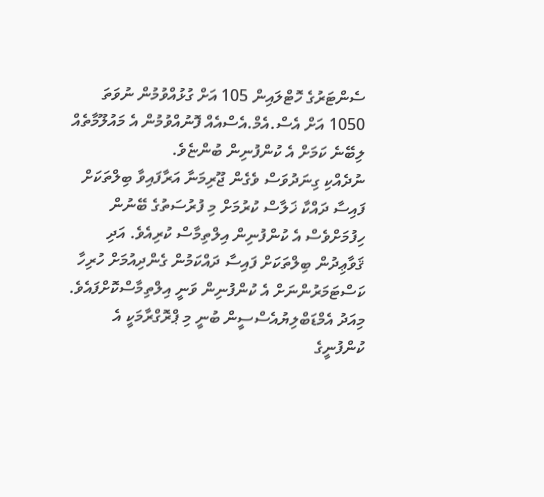ސެންޓަރުގެ ހޮޓްލައިން 105 އަށް ގުޅުއްވުމުން ނުވަތަ 1050 އަށް އެސް.އެމް.އެސްއެއް ފޮނުއްވުމުން އެ މައުލޫމާތެއް ލިބޭނެ ކަމަށް އެ ކުންފުނިން ބުންޏެވެ.
ނުދެއްކި ގިނަދުވަސް ވެގެން ޖޫރިމަނާ އަރާފައިވާ ބިލްތަކަށް ފައިސާ ދައްކާ ޚަލާސް ކުރުމަށް މި ފުރުސަތުގެ ބޭނުން ހިފުމަށްވެސް އެ ކުންފުނިން އިލްތިމާސް ކުރިއެވެ. އަދި ޤަވާޢިދުން ބިލްތަކަށް ފައިސާ ދައްކަމުން ގެންދިއުމަށް ހުރިހާ ކަސްޓަމަރުންނަށް އެ ކުންފުނިން ވަނީ އިލްތިމާސްކޮށްފައެވެ.
މިއަދު އެމްޑަބްލިޔުއެސްސީން ބުނީ މި ޕްރޮގްރާމަކީ އެ ކުންފުނީގެ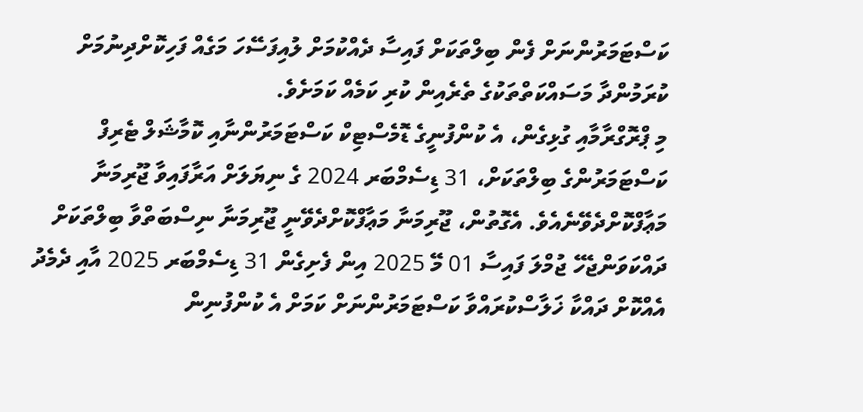ކަސްޓަމަރުންނަށް ފެން ބިލްތަކަށް ފައިސާ ދެއްކުމަށް ލުއިފަސޭހަ މަގެއް ފަހިކޮށްދިނުމަށް ކުރަމުންދާ މަސައްކަތްތަކުގެ ތެރެއިން ކުރި ކަމެއް ކަމަށެވެ.
މި ޕްރޮގްރާމާއި ގުޅިގެން، އެ ކުންފުނީގެ ޑޮމެސްޓިކް ކަސްޓަމަރުންނާއި ކޮމާޝަލް ޓެރިފް ކަސްޓަމަރުންގެ ބިލްތަކަށް، 31 ޑިސެމްބަރ 2024 ގެ ނިޔަލަށް އަރާފައިވާ ޖޫރިމަނާ މަޢާފްކޮށްދެވޭނެއެވެ. އެގޮތުން، ޖޫރިމަނާ މަޢާފްކޮށްދެވޭނީ ޖޫރިމަނާ ނިސްބަތްވާ ބިލްތަކަށް ދައްކަވަންޖެހޭ ޖުމްލަ ފައިސާ 01 މޭ 2025 އިން ފެށިގެން 31 ޑިސެމްބަރ 2025 އާއި ދެމެދު އެއްކޮށް ދައްކާ ޚަލާސްކުރައްވާ ކަސްޓަމަރުންނަށް ކަމަށް އެ ކުންފުނިން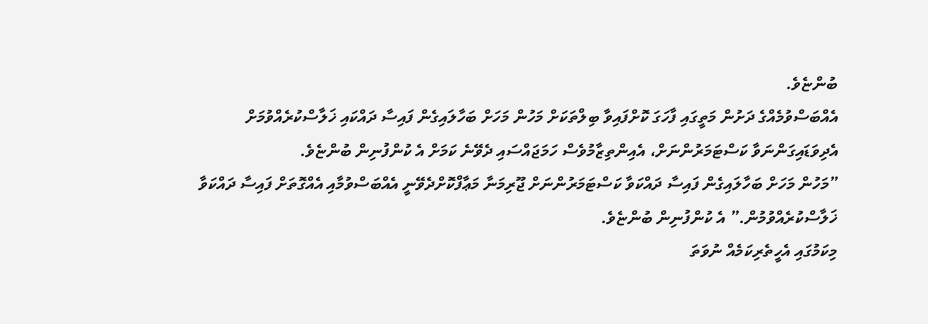ބުންޏެވެ.
އެއްބަސްވުމެއްގެ ދަށުން މަތީގައި ފާހަގަ ކޮށްފައިވާ ބިލްތަކަށް މަހުން މަހަށް ބަހާލައިގެން ފައިސާ ދައްކައި ޚަލާސްކުރެއްވުމަށް އެދިވަޑައިގަންނަވާ ކަސްޓަމަރުންނަށް، އެއިންތިޒާމުވެސް ހަމަޖައްސައި ދެވޭނެ ކަމަށް އެ ކުންފުނިން ބުންޏެވެ.
”މަހުން މަހަށް ބަހާލައިގެން ފައިސާ ދައްކަވާ ކަސްޓަމަރުންނަށް ޖޫރިމަނާ މަޢާފްކޮށްދެވޭނީ އެއްބަސްވުމާއި އެއްގޮތަށް ފައިސާ ދައްކަވާ ޚަލާސްކުރެއްވުމުން.” އެ ކުންފުނިން ބުންޏެވެ.
މިކަމުގައި އެހީތެރިކަމެއް ނުވަތަ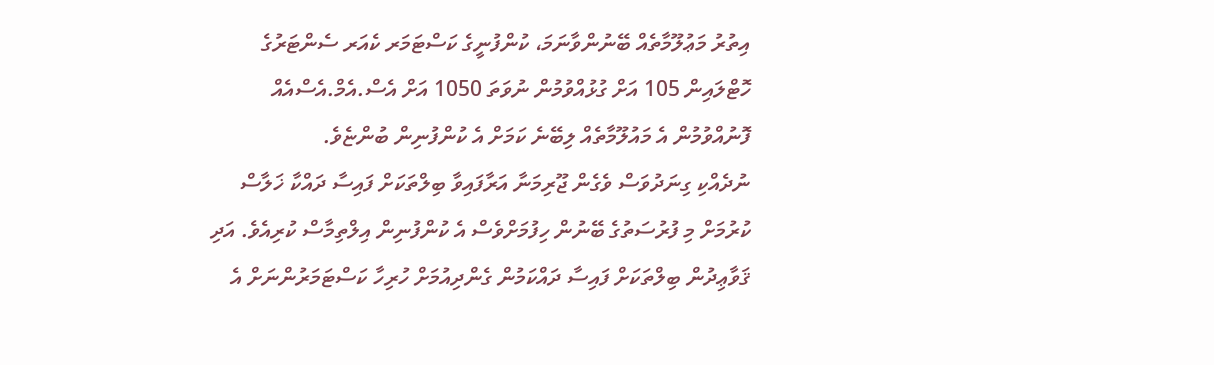އިތުރު މަޢުލޫމާތެއް ބޭނުންވާނަމަ، ކުންފުނީގެ ކަސްޓަމަރ ކެއަރ ސެންޓަރުގެ ހޮޓްލައިން 105 އަށް ގުޅުއްވުމުން ނުވަތަ 1050 އަށް އެސް.އެމް.އެސްއެއް ފޮނުއްވުމުން އެ މައުލޫމާތެއް ލިބޭނެ ކަމަށް އެ ކުންފުނިން ބުންޏެވެ.
ނުދެއްކި ގިނަދުވަސް ވެގެން ޖޫރިމަނާ އަރާފައިވާ ބިލްތަކަށް ފައިސާ ދައްކާ ޚަލާސް ކުރުމަށް މި ފުރުސަތުގެ ބޭނުން ހިފުމަށްވެސް އެ ކުންފުނިން އިލްތިމާސް ކުރިއެވެ. އަދި ޤަވާޢިދުން ބިލްތަކަށް ފައިސާ ދައްކަމުން ގެންދިއުމަށް ހުރިހާ ކަސްޓަމަރުންނަށް އެ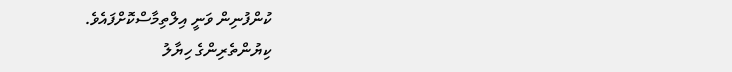ކުންފުނިން ވަނީ އިލްތިމާސްކޮށްފައެވެ.
ކިޔުންތެރިންގެ ހިޔާލު